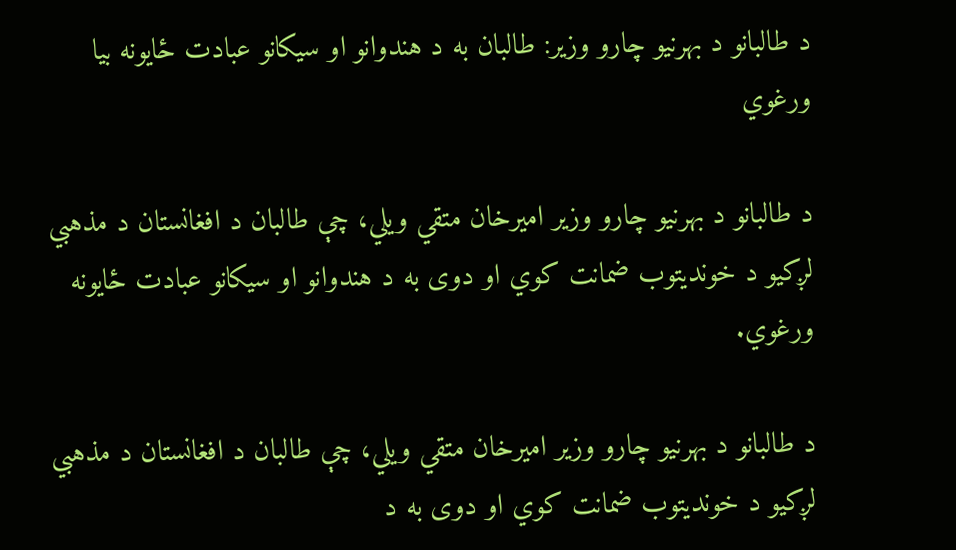د طالبانو د بهرنیو چارو وزیر: طالبان به د هندوانو او سیکانو عبادت ځایونه بیا ورغوي

د طالبانو د بهرنیو چارو وزیر امیرخان متقي ویلي، چې طالبان د افغانستان د مذهبي لږکیو د خوندیتوب ضمانت کوي او دوی به د هندوانو او سیکانو عبادت ځایونه ورغوي.

د طالبانو د بهرنیو چارو وزیر امیرخان متقي ویلي، چې طالبان د افغانستان د مذهبي لږکیو د خوندیتوب ضمانت کوي او دوی به د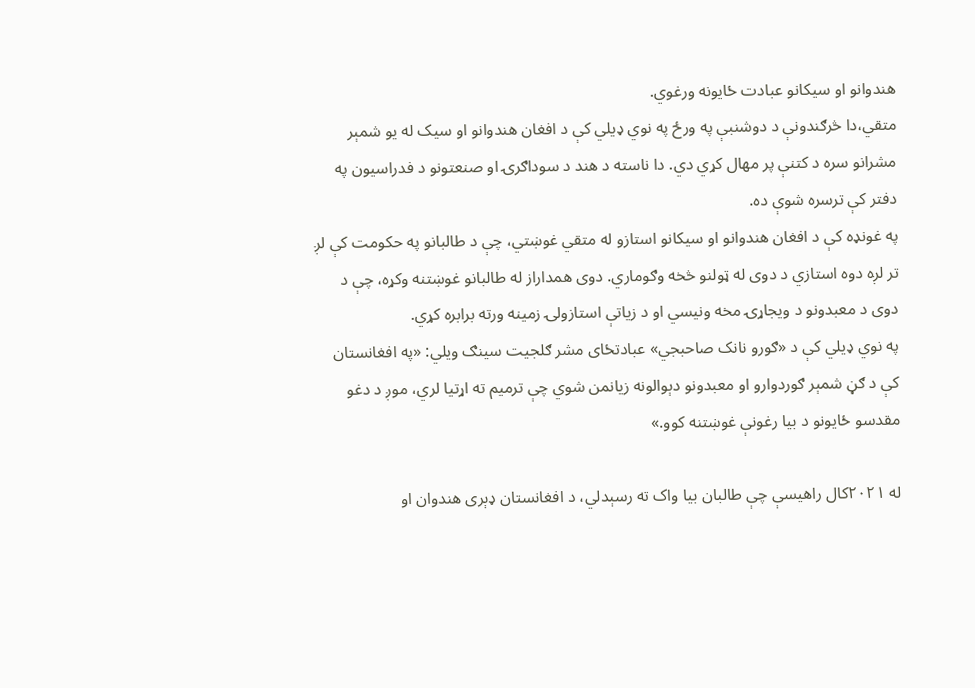هندوانو او سیکانو عبادت ځایونه ورغوي.
متقي،دا څرګندونې د دوشنبې په ورځ په نوي ډیلي کې د افغان هندوانو او سیک له یو شمېر مشرانو سره د کتنې پر مهال کړي دي. دا ناسته د هند د سوداګرۍ او صنعتونو د فدراسیون په دفتر کې ترسره شوې ده.
په غونډه کې د افغان هندوانو او سیکانو استازو له متقي غوښتي، چې د طالبانو په حکومت کې لږ تر لږه دوه استازي د دوی له ټولنو څخه وګوماري. دوی همداراز له طالبانو غوښتنه وکړه، چې د دوی د معبدونو د ویجاړۍ مخه ونیسي او د زیاتې استازولۍ زمینه ورته برابره کړي.
په نوي ډیلي کې د «ګورو نانک صاحبجي» عبادتځای مشر ګلجیت سینګ ویلي: «په افغانستان کې د ګڼ شمېر ګوردوارو او معبدونو دېوالونه زیانمن شوي چې ترمیم ته اړتیا لري، موږ د دغو مقدسو ځایونو د بیا رغونې غوښتنه کوو.»

له ۲۰۲۱کال راهیسې چې طالبان بیا واک ته رسېدلي، د افغانستان ډېری هندوان او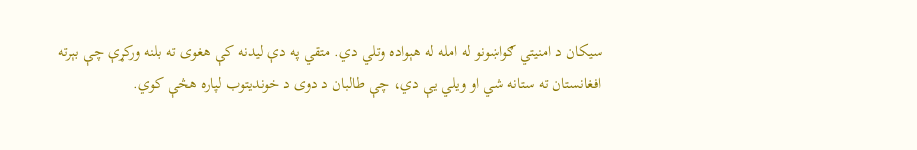سیکان د امنیتي ګواښونو له امله له هېواده وتلي دي. متقي په دې لیدنه کې هغوی ته بلنه ورکړې چې بېرته افغانستان ته ستانه شي او ویلي یې دي، چې طالبان د دوی د خوندیتوب لپاره هڅې کوي.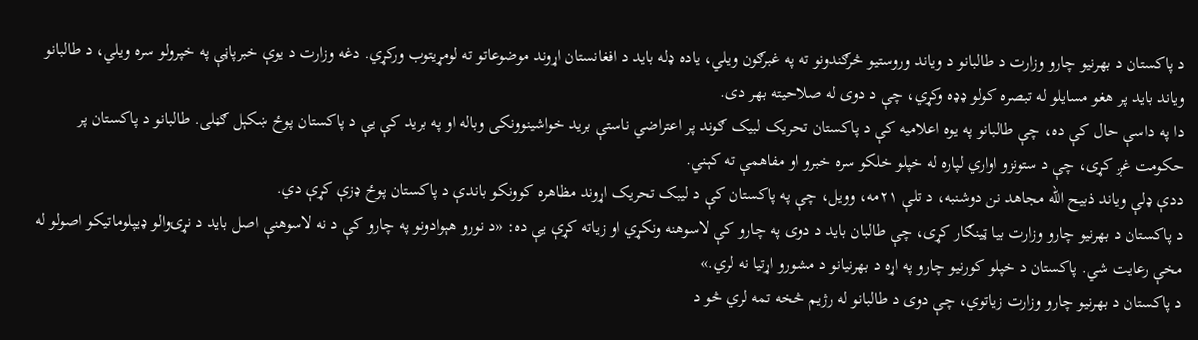د پاکستان د بهرنیو چارو وزارت د طالبانو د ویاند وروستیو څرګندونو ته په غبرګون ویلي، یاده ډله باید د افغانستان اړوند موضوعاتو ته لومړیتوب ورکړي. دغه وزارت د یوې خبرپاڼې په خپرولو سره ویلي، د طالبانو ویاند باید پر هغو مسایلو له تبصره کولو ډډه وکړي، چې د دوی له صلاحیته بهر دی.
دا په داسې حال کې ده، چې طالبانو په یوه اعلامیه کې د پاکستان تحریک لبیک ګوند پر اعتراضي ناستې برید خواشینوونکی وباله او په برید کې یې د پاکستان پوځ ښکېل ګڼلی. طالبانو د پاکستان پر حکومت غږ کړی، چې د ستونزو اواري لپاره له خپلو خلکو سره خبرو او مفاهمې ته کېني.
ددې ډلې ویاند ذبیح الله مجاهد نن دوشنبه، د تلې ۲۱مه، وویل، چې په پاکستان کې د لیبک تحریک اړوند مظاهره کوونکو باندې د پاکستان پوځ ډزې کړې دي.
د پاکستان د بهرنیو چارو وزارت بیا ټینګار کړی، چې طالبان باید د دوی په چارو کې لاسوهنه ونکړي او زیاته کړې یې ده: «د نورو هېوادونو په چارو کې د نه لاسوهنې اصل باید د نړۍوالو ډیپلوماتیکو اصولو له مخې رعایت شي. پاکستان د خپلو کورنیو چارو په اړه د بهرنيانو د مشورو اړتیا نه لري.»
د پاکستان د بهرنیو چارو وزارت زیاتوي، چې دوی د طالبانو له رژیم څخه تمه لري څو د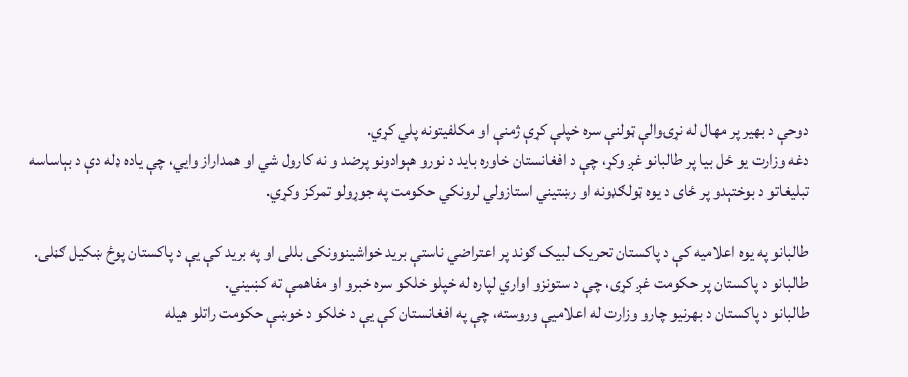دوحې د بهیر پر مهال له نړۍوالې ټولنې سره خپلې کړې ژمنې او مکلفیتونه پلي کړي.
دغه وزارت یو ځل بیا پر طالبانو غږ وکړ، چې د افغانستان خاوره باید د نورو هېوادونو پرضد و نه کارول شي او همداراز وایي، چې یاده ډله دې د بېاساسه تبلیغاتو د بوختېدو پر ځای د یوه ټولګډونه او رښتیني استازولي لرونکي حکومت په جوړولو تمرکز وکړي.

طالبانو په یوه اعلامیه کې د پاکستان تحریک لبیک ګوند پر اعتراضي ناستې برید خواشینوونکی بللی او په برید کې یې د پاکستان پوځ ښکیل ګڼلی. طالبانو د پاکستان پر حکومت غږ کړی، چې د ستونزو اواري لپاره له خپلو خلکو سره خبرو او مفاهمې ته کښیني.
طالبانو د پاکستان د بهرنیو چارو وزارت له اعلامیې وروسته، چې په افغانستان کې یې د خلکو د خوښې حکومت راتلو هیله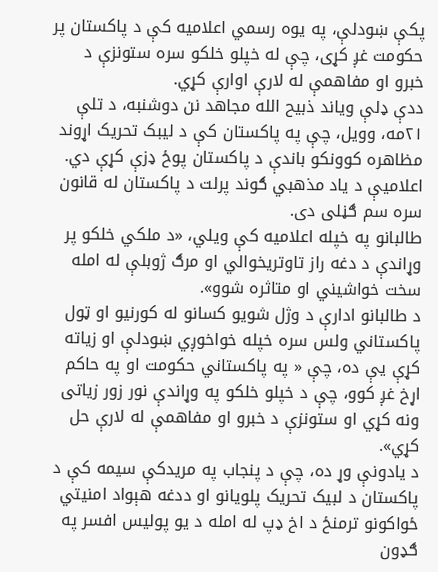پکې ښودلې، په یوه رسمي اعلامیه کې د پاکستان پر حکومت غږ کړی، چې له خپلو خلکو سره ستونزې د خبرو او مفاهمې له لارې اوارې کړي.
ددې ډلې ویاند ذبیح الله مجاهد نن دوشنبه، د تلې ۲۱مه، وویل، چې په پاکستان کې د لیبک تحریک اړوند مظاهره کوونکو باندې د پاکستان پوځ ډزې کړې دي. اعلامیې د یاد مذهبي ګوند پرلت د پاکستان له قانون سره سم ګڼلی دی.
طالبانو په خپله اعلامیه کې ویلي، «د ملکي خلکو پر وړاندې د دغه راز تاوتریخوالي او مرګ ژوبلې له امله سخت خواشیني او متاثره شوو».
د طالبانو ادارې د وژل شویو کسانو له کورنیو او ټول پاکستاني ولس سره خپله خواخوږي ښودلې او زیاته کړې یې ده، چې « په پاکستاني حکومت او په حاکم اړخ غږ کوو، چې د خپلو خلکو په وړاندې نور زور زیاتی ونه کړي او ستونزې د خبرو او مفاهمې له لارې حل کړي».
د یادونې وړ ده، چې د پنجاب په مریدکې سیمه کې د پاکستان د لبیک تحریک پلویانو او ددغه هېواد امنیتي ځواکونو ترمنځ د اخ ډپ له امله د یو پولیس افسر په ګډون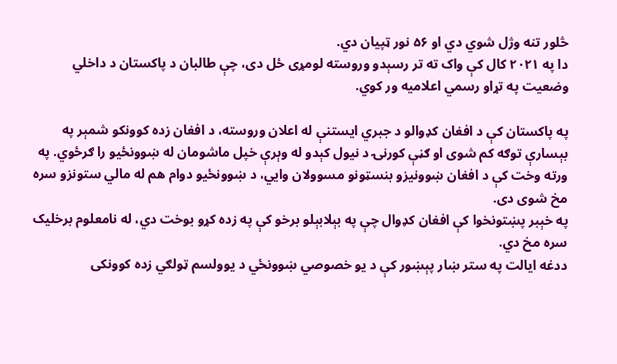څلور تنه وژل شوي دي او ۵۶ نور ټپیان دي.
دا په ۲۰۲۱ کال کې واک ته تر رسېدو وروسته لومړی ځل دی، چې طالبان د پاکستان د داخلي وضعیت په تړاو رسمي اعلامیه ور کوي.

په پاکستان کې د افغان کډوالو د جبري ایستنې له اعلان وروسته، د افغان زده کوونکو شمېر په بېسارې توګه کم شوی او ګڼې کورنۍ د نیول کېدو له وېرې خپل ماشومان له ښوونځیو را ګرځوي. په ورته وخت کې د افغان ښوونیزو بنسټونو مسوولان وايي، د ښوونځیو دوام هم له مالي ستونزو سره مخ شوی دی.
په خېبر پښتونخوا کې افغان کډوال چې په بېلابېلو برخو کې په زده کړو بوخت دي، له نامعلوم برخلیک سره مخ دي.
ددغه ایالت په ستر ښار پېښور کې د یو خصوصي ښوونځي د یوولسم ټولګي زده کوونکی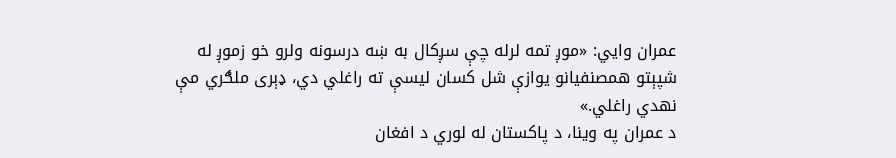عمران وایي: «موږ تمه لرله چې سږکال به ښه درسونه ولرو خو زموږ له شپېتو همصنفيانو یوازې شل کسان لیسې ته راغلي دي، ډېری ملګري مې نهدي راغلي.»
د عمران په وینا، د پاکستان له لوري د افغان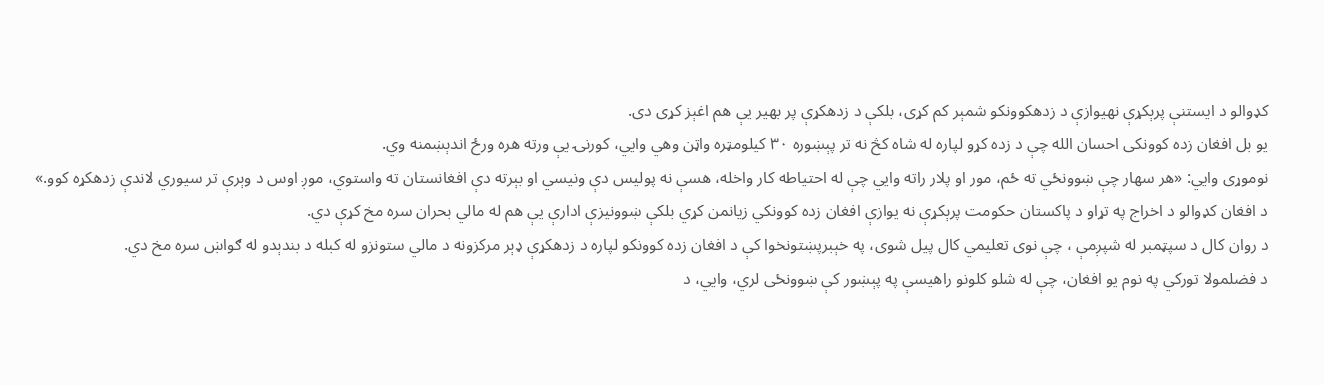کډوالو د ایستنې پرېکړې نهیوازې د زدهکوونکو شمېر کم کړی، بلکې د زدهکړې پر بهیر یې هم اغېز کړی دی.
یو بل افغان زده کوونکی احسان الله چې د زده کړو لپاره له شاه کڅ نه تر پېښوره ۳۰ کیلومټره واټن وهي وایي، کورنۍ یې ورته هره ورځ اندېښمنه وي.
نوموړی وایي: «هر سهار چې ښوونځي ته ځم، مور او پلار راته وايي چې له احتیاطه کار واخله، هسې نه پولیس دې ونیسي او بېرته دې افغانستان ته واستوي، موږ اوس د وېرې تر سیوري لاندې زدهکړه کوو.»
د افغان کډوالو د اخراج په تړاو د پاکستان حکومت پرېکړې نه یوازې افغان زده کوونکي زیانمن کړي بلکې ښوونیزې ادارې یې هم له مالي بحران سره مخ کړې دي.
د روان کال د سپټمبر له شپږمې ، چې نوی تعلیمي کال پیل شوی، په خېبرپښتونخوا کې د افغان زده کوونکو لپاره د زدهکړې ډېر مرکزونه د مالي ستونزو له کبله د بندېدو له ګواښ سره مخ دي.
د فضلمولا تورکي په نوم یو افغان، چې له شلو کلونو راهیسې په پېښور کې ښوونځی لري، وایي، د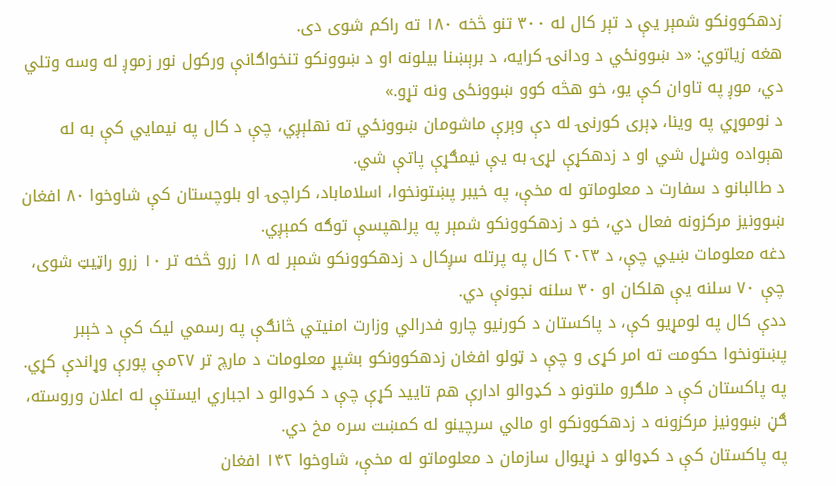زدهکوونکو شمېر یې د تېر کال له ۳۰۰ تنو څخه ۱۸۰ ته راکم شوی دی.
هغه زیاتوي: «د ښوونځي د ودانۍ کرایه، د برېښنا بیلونه او د ښوونکو تنخواګانې ورکول نور زموږ له وسه وتلي دي، موږ په تاوان کې یو، خو هڅه کوو ښوونځی ونه تړو.»
د نوموړي په وینا، ډېری کورنۍ له دې وېرې ماشومان ښوونځي ته نهلېږي، چې د کال په نیمایي کې به له هېواده وشړل شي او د زدهکړې لړۍ به یې نیمګړې پاتې شي.
د طالبانو د سفارت د معلوماتو له مخې، په خیبر پښتونخوا، اسلاماباد، کراچۍ او بلوچستان کې شاوخوا ۸۰ افغان ښوونیز مرکزونه فعال دي، خو د زدهکوونکو شمېر په پرلهپسې توګه کمېږي.
دغه معلومات ښيي چې، د ۲۰۲۳ کال په پرتله سږکال د زدهکوونکو شمېر له ۱۸ زرو څخه تر ۱۰ زرو راټیټ شوی، چې ۷۰ سلنه یې هلکان او ۳۰ سلنه نجونې دي.
ددې کال په لومړیو کې، د پاکستان د کورنیو چارو فدرالي وزارت امنیتي څانګې په رسمي لیک کې د خېبر پښتونخوا حکومت ته امر کړی و چې د ټولو افغان زدهکوونکو بشپړ معلومات د مارچ تر ۲۷مې پورې وړاندې کړي.
په پاکستان کې د ملګرو ملتونو د کډوالو ادارې هم تایید کړې چې د کډوالو د اجباري ایستنې له اعلان وروسته، ګڼ ښوونیز مرکزونه د زدهکوونکو او مالي سرچینو له کمښت سره مخ دي.
په پاکستان کې د کډوالو د نړیوال سازمان د معلوماتو له مخې، شاوخوا ۱۴۲ افغان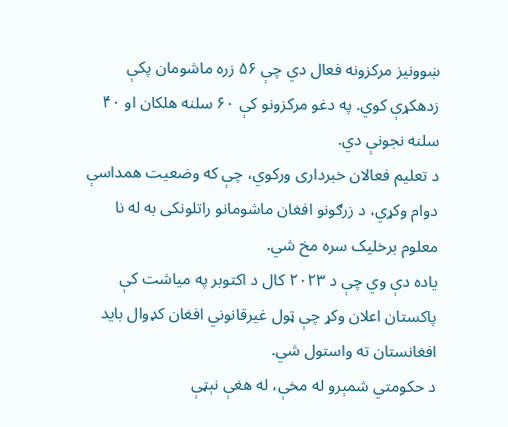ښوونیز مرکزونه فعال دي چې ۵۶ زره ماشومان پکې زدهکړې کوي. په دغو مرکزونو کې ۶۰ سلنه هلکان او ۴۰ سلنه نجونې دي.
د تعلیم فعالان خبرداری ورکوي، چې که وضعیت همداسې دوام وکړي، د زرګونو افغان ماشومانو راتلونکی به له نا معلوم برخلیک سره مخ شي.
یاده دې وي چې د ۲۰۲۳ کال د اکتوبر په میاشت کې پاکستان اعلان وکړ چې ټول غیرقانوني افغان کډوال باید افغانستان ته واستول شي.
د حکومتي شمېرو له مخې، له هغې نېټې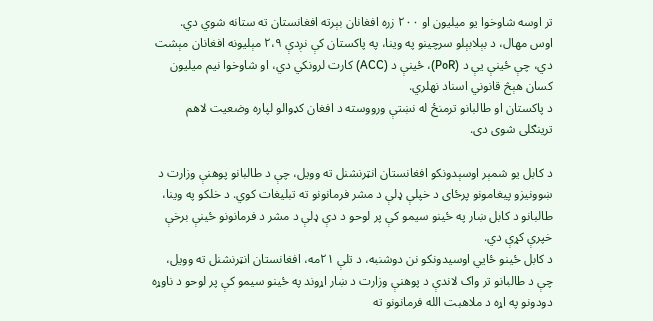تر اوسه شاوخوا یو میلیون او ۲۰۰ زره افغانان بېرته افغانستان ته ستانه شوي دي.
اوس مهال، د بېلابېلو سرچینو په وینا، په پاکستان کې نږدې ۲،۹ مېلیونه افغانان مېشت دي، چې ځینې یې د (PoR)، ځینې د (ACC) کارت لرونکي دي، او شاوخوا نیم میلیون کسان هېڅ قانوني اسناد نهلري.
د پاکستان او طالبانو ترمنځ له نښتې ورووسته د افغان کډوالو لپاره وضعیت لاهم ترینګلی شوی دی.

د کابل یو شمېر اوسېدونکو افغانستان انټرنشنل ته وویل، چې د طالبانو پوهنې وزارت د ښوونیزو پیغامونو پرځای د خپلې ډلې د مشر فرمانونو ته تبلیغات کوي. د خلکو په وینا، طالبانو د کابل ښار په ځینو سیمو کې پر لوحو د دې ډلې د مشر د فرمانونو ځینې برخې خپرې کړې دي.
د کابل ځینو ځایي اوسیدونکو نن دوشنبه، د تلې ۲۱مه، افغانستان انټرنشنل ته وویل، چې د طالبانو تر واک لاندې د پوهنې وزارت د ښار اړوند په ځینو سیمو کې پر لوحو د ناوړه دودونو په اړه د ملاهبت الله فرمانونو ته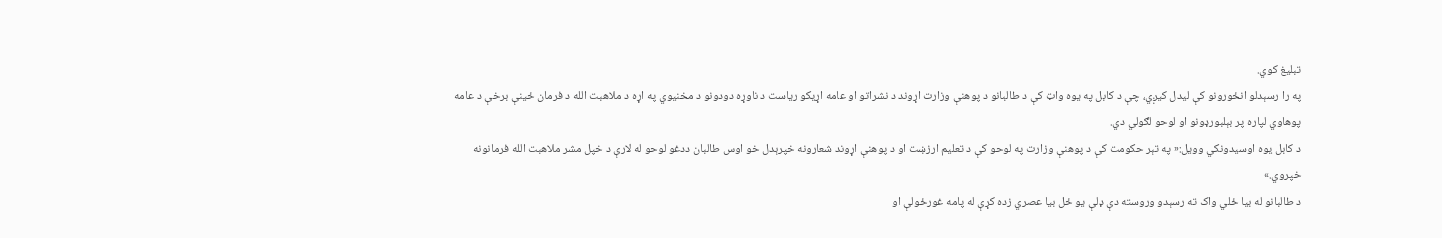تبلیغ کوي.
په را رسېدلو انځورونو کې لیدل کیږي، چې د کابل په یوه واټ کې د طالبانو د پوهنې وزارت اړوند د نشراتو او عامه اړیکو ریاست د ناوړه دودونو د مخنیوي په اړه د ملاهبت الله د فرمان ځینې برخې د عامه پوهاوي لپاره پر بېلبورډونو او لوحو لګولي دي.
د کابل یوه اوسیدونکي وویل:« په تېر حکومت کې د پوهنې وزارت په لوحو کې د تعلیم ارزښت او د پوهنې اړوند شعارونه خپرېدل خو اوس طالبان ددغو لوحو له لارې د خپل مشر ملاهبت الله فرمانونه خپروي.»
د طالبانو له بیا ځلي واک ته رسېدو وروسته دې ډلې یو ځل بیا عصري زده کړې له پامه غورځولې او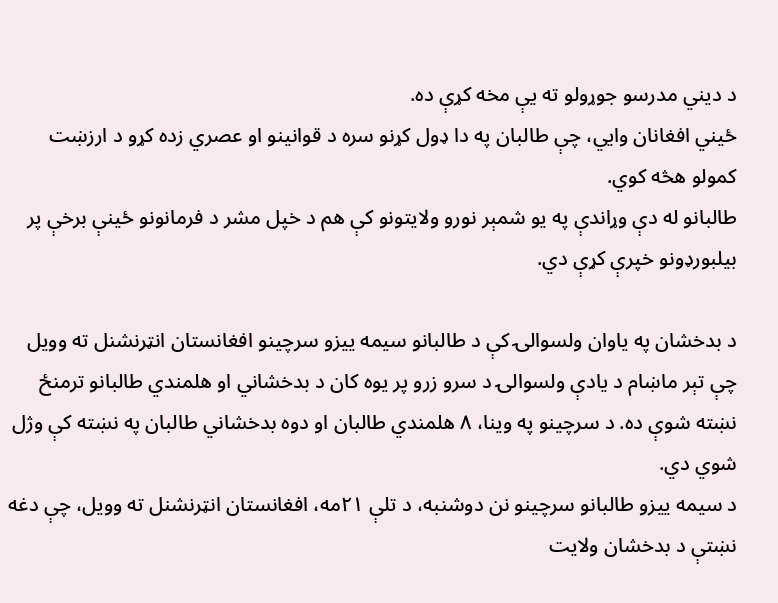د دیني مدرسو جوړولو ته یې مخه کړې ده.
ځیني افغانان وايي، چې طالبان په دا ډول کړنو سره د قوانینو او عصري زده کړو د ارزښت کمولو هڅه کوي.
طالبانو له دې وړاندې په یو شمېر نورو ولایتونو کې هم د خپل مشر د فرمانونو ځینې برخې پر بیلبورډونو خپرې کړې دي.

د بدخشان په یاوان ولسوالۍ کې د طالبانو سیمه ییزو سرچینو افغانستان انټرنشنل ته وویل چې تېر ماښام د یادې ولسوالۍ د سرو زرو پر یوه کان د بدخشاني او هلمندي طالبانو ترمنځ نښته شوې ده. د سرچینو په وینا، ۸ هلمندي طالبان او دوه بدخشاني طالبان په نښته کې وژل شوي دي.
د سیمه ییزو طالبانو سرچینو نن دوشنبه، د تلې ۲۱مه، افغانستان انټرنشنل ته وویل، چې دغه نښتې د بدخشان ولایت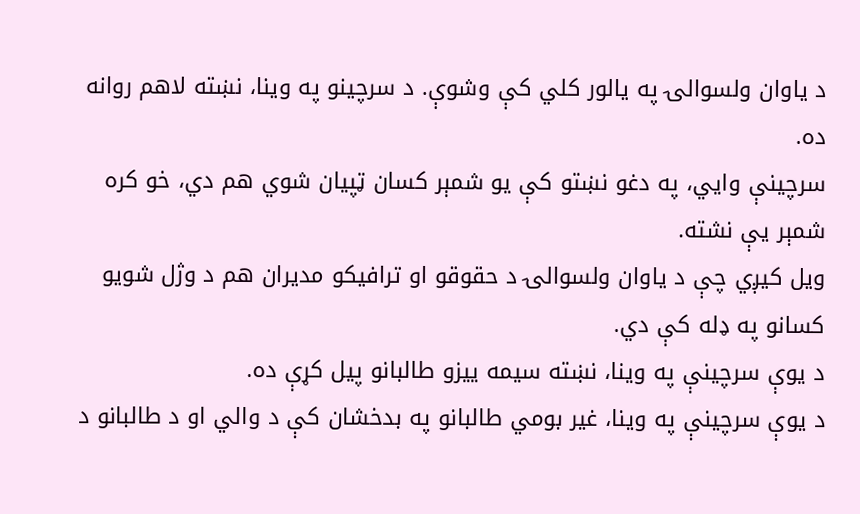د یاوان ولسوالۍ په یالور کلي کې وشوې. د سرچینو په وینا، نښته لاهم روانه ده.
سرچینې وايي، په دغو نښتو کې یو شمېر کسان ټپیان شوي هم دي، خو کره شمېر یې نشته.
ویل کیږي چې د یاوان ولسوالۍ د حقوقو او ترافیکو مدیران هم د وژل شویو کسانو په ډله کې دي.
د یوې سرچینې په وینا، نښته سیمه ییزو طالبانو پیل کړې ده.
د یوې سرچینې په وینا، غیر بومي طالبانو په بدخشان کې د والي او د طالبانو د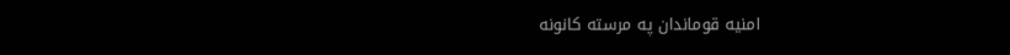امنیه قوماندان په مرسته کانونه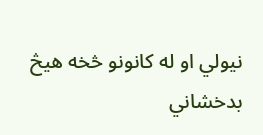نیولي او له کانونو څخه هیڅ بدخشاني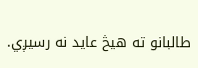طالبانو ته هیڅ عاید نه رسیږي.